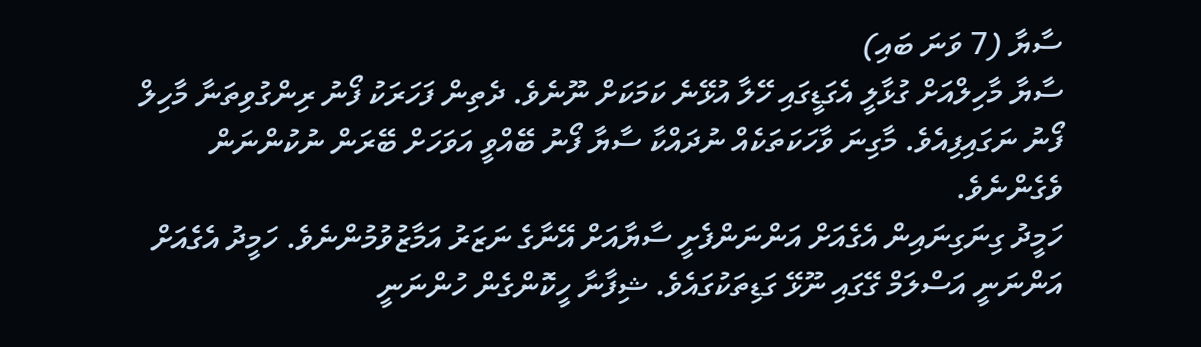ސާޔާ (7 ވަނަ ބައި)
ސާޔާ މާހިލްއަށް ގުޅާލީ އެގަޑީގައި ހޭލާ އުޅޭނެ ކަމަކަށް ނޫނެވެ. ދެތިން ފަހަރަކު ފޯނު ރިންގުވިތަނާ މާހިލް ފޯނު ނަގައިފިއެވެ. މާގިނަ ވާހަކަތަކެއް ނުދައްކާ ސާޔާ ފޯނު ބޭއްވީ އަވަހަށް ބޭރަން ނުކުންނަން ވެގެންނެވެ.
ހަމީދު ގިނަގިނައިން އެގެއަށް އަންނަންފެށީ ސާޔާއަށް އޭނާގެ ނަޒަރު އަމާޒުވުމުންނެވެ. ހަމީދު އެގެއަށް އަންނަނީ އަސްލަމް ގޭގައި ނޫޅޭ ގަޑިތަކުގައެވެ. ޝިފާނާ ހީކޮންގެން ހުންނަނީ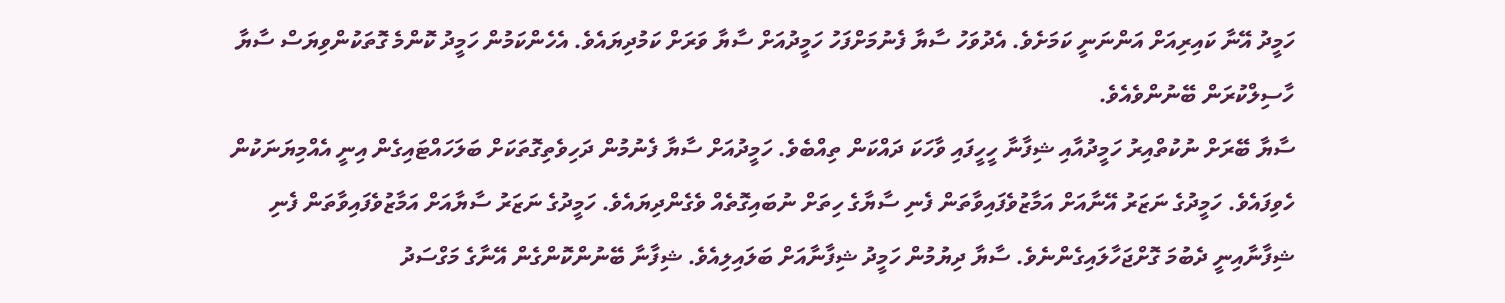ހަމީދު އޭނާ ކައިރިއަށް އަންނަނީ ކަމަށެވެ. އެދުވަހު ސާޔާ ފެނުމަށްފަހު ހަމީދުއަށް ސާޔާ ވަރަށް ކަމުދިޔައެވެ. އެހެންކަމުން ހަމީދު ކޮންމެ ގޮތަކުންވިޔަސް ސާޔާ ހާސިލްކުރަން ބޭނުންވެއެވެ.
ސާޔާ ބޭރަށް ނުކުތްއިރު ހަމީދުއާއި ޝިފާނާ ހީހީފައި ވާހަކަ ދައްކަން ތިއްބެވެ. ހަމީދުއަށް ސާޔާ ފެނުމުން ދަހިވެތިގޮތަކަށް ބަލަހައްޓައިގެން އިނީ އެއްމިޔަނަކުން ހެވިފައެވެ. ހަމީދުގެ ނަޒަރު އޭނާއަށް އަމާޒުވެފައިވާތަން ފެނި ސާޔާގެ ހިތަށް ނުބައިގޮތެއް ވެގެންދިޔައެވެ. ހަމީދުގެ ނަޒަރު ސާޔާއަށް އަމާޒުވެފައިވާތަން ފެނި ޝިފާނާއިނީ ދެބުމަ ގޮށްޖަހާލައިގެންނެވެ. ސާޔާ ދިޔުމުން ހަމީދު ޝިފާނާއަށް ބަލައިލިއެވެ. ޝިފާނާ ބޭނުންކޮންގެން އޭނާގެ މަގްސަދު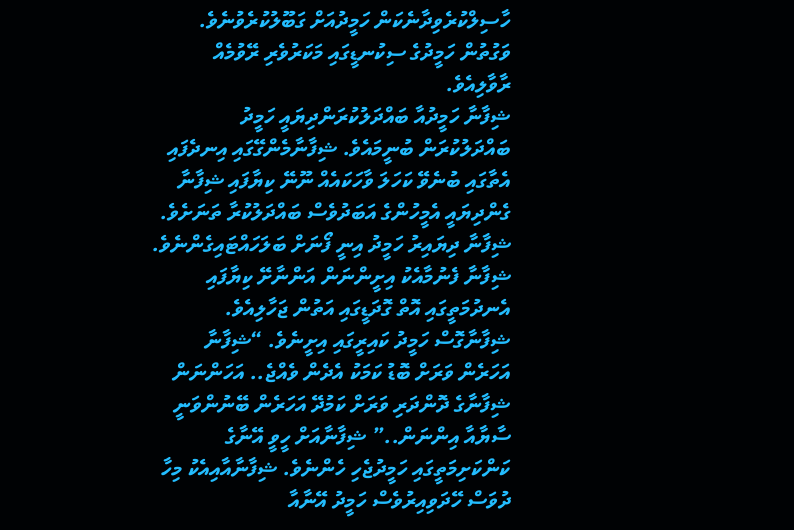ހާސިލްކުރެވިދާނެކަން ހަމީދުއަށް ގަބޫލުކުރެވުނެވެ. ވަގުތުން ހަމީދުގެ ސިކުނޑީގައި މަކަރުވެރި ރޭވުމެއް ރާވާލިއެވެ.
ޝިފާނާ ހަމީދުއާ ބައްދަލުކުރަންދިޔައީ ހަމީދު ބައްދަލުކުރަން ބުނީމައެވެ. ޝިފާނާމެންގޭގައި އިނދެފައި އެތާގައި ބުނެވޭ ކަހަލަ ވާހަކައެއް ނޫނޭ ކިޔާފައި ޝިފާނާ ގެންދިޔައީ އެމީހުންގެ އަބަދުވެސް ބައްދަލުކުރާ ތަނަށެވެ. ޝިފާނާ ދިޔައިރު ހަމީދު އިނީ ފޯނަށް ބަލަހައްޓައިގެންނެވެ. ޝިފާނާ ފެނުމާއެކު އިށީންނަން އަންނާށޭ ކިޔާފައި އެނދުމަތީގައި އޮތް ގޮދަޑީގައި އަތުން ޖަހާލިއެވެ. ޝިފާނާގޮސް ހަމީދު ކައިރީގައި އިށީނެވެ. “ޝިފާނާ އަހަރެން ވަރަށް ބޮޑު ކަމަކު އެދެން ވެއްޖެ.. އަހަންނަން ޝިފާނާގެ ދޮންދަރި ވަރަށް ކަމުދޭ އަހަރެން ބޭނުންވަނީ ސާޔާއާ އިންނަން..” ޝިފާނާއަށް ހީވީ އޭނާގެ ކަންކަށިމަތީގައި ހަމީދުޖެހި ހެންނެވެ. ޝިފާނާއާއިއެކު މިހާ ދުވަސް ހޭދަވިއިރުވެސް ހަމީދު އޭނާއާ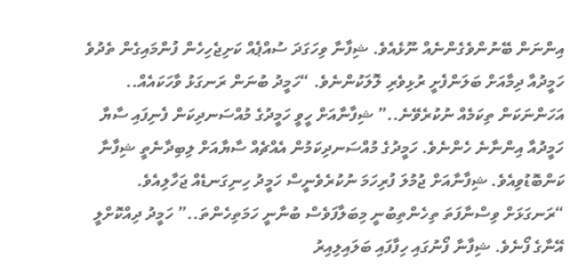އިންނަން ބޭނުންވެގެންނެއް ނޫޅެއެވެ. ޝިފާނާ ވިހަގަދަ ސުއްޕެއް ކަށިޖެހިހެން ފުންމައިގެން ތެދުވެ ހަމީދުއާ ދިމާއަށް ބަލަންފެށީ ރުޅިވެރި ލޮލަކުންނެވެ. “ހަމީދު ބުނަން ރަނގަޅު ވާހަކައެއް.. އަހަންނަކަން ތިކަމެއް ނުކުރެވޭނެ..” ޝިފާނާއަށް ހީވީ ހަމީދުގެ މުއްސަނދިކަން ފެނިފައި ސާޔާ ހަމީދުއާ އިންނާނެ ހެންނެވެ. ހަމީދުގެ މުއްސަނދިކަމުން އެއްޗެއް ސާޔާއަށް ލިބިދާނެތީ ޝިފާނާ ކަންބޮޑުވިއެވެ. ޝިފާނާއަށް ޖުމުލަ ފުރިހަމަ ނުކުރެވެނީސް ހަމީދު ހިނިގަނޑެއް ޖަހާލިއެވެ. “ރަނގަޅަށް ވިސްނާފަތަ ތިހެންތިބުނީ މިބަލާފަވެސް ބުނާނީ ހަމަތިހެންތަ..” ހަމީދު ދިއްކޮށްލީ އޭނާގެ ފޯނެވެ. ޝިފާނާ ފޯނުގައި ހިފާފައި ބަލައިލިއިރު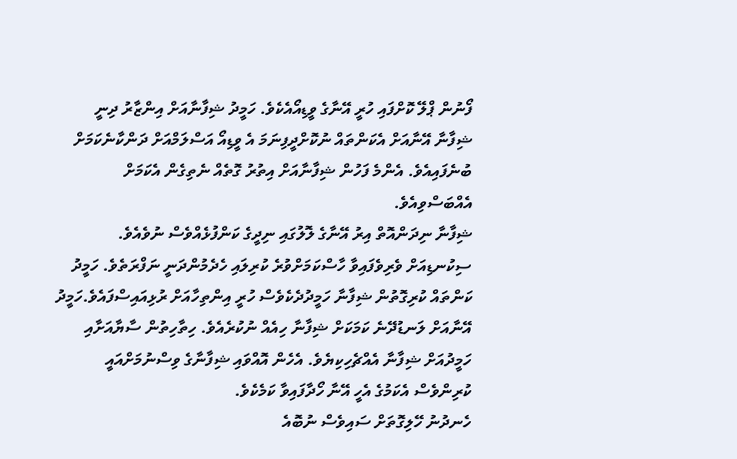ފޯނުން ޕްލޭ ކޮށްފައި ހުރީ އޭނާގެ ވީޑިއޯއެކެވެ. ހަމީދު ޝިފާނާއަށް އިންޒާރު ދިނީ ޝިފާނާ އޭނާއަށް އެކަންތައް ނުކޮށްދީފިނަމަ އެ ވީޑިއޯ އަސްލަމްއަށް ދަންކާނެކަމަށް ބުނެފައިއެވެ. އެންމެ ފަހުން ޝިފާނާއަށް އިތުރު ގޮތެއް ނެތިގެން އެކަމަށް އެއްބަސްވިއެވެ.
ޝިފާނާ ނިދަންއޮތް އިރު އޭނާގެ ލޮލުގައި ނިދީގެ ކަންފުޅެއްވެސް ނުވެއެވެ. ސިކުނޑިއަށް ވެރިވެފައިވާ ހާސްކަމަށްވުރެ ކުރިލައި ހެދެމުންދަނީ ނަފްރަތެވެ. ހަމީދު ކަންތައް ކުރިގޮތުން ޝިފާނާ ހަމީދުދެކެވެސް ހުރީ އިންތިހާއަށް ރުޅިއައިސްފައެވެ.ހަމީދު އޭނާއަށް ލަނޑުދޭނެ ކަމަކަށް ޝިފާނާ ހިއެއް ނުކުރެއެވެ. ހިތާހިތުން ސާޔާއަށާއި ހަމީދުއަށް ޝިފާނާ އެއްޗެހިކިޔެވެ. އެހެން އޮއްވައި ޝިފާނާގެ ވިސްނުމަށްއައީ ކުރިންވެސް އެކަމުގެ އެހީ އޭނާ ހޯދާފައިވާ ކަމެކެވެ.
ހެނދުނު ހޭލިގޮތަށް ސައިވެސް ނުބޮއެ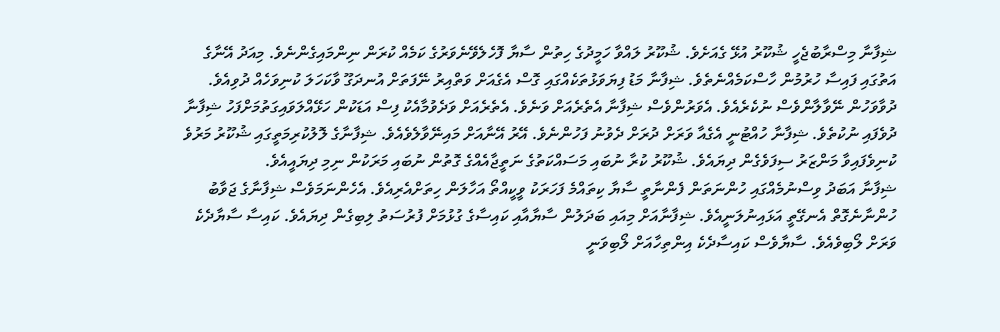ޝިފާނާ މިސްރާބުޖެހީ ޝުކޫރު އުޅޭ ގެއަށެވެ. ޝުކޫރު ލައްވާ ހަމީދުގެ ހިތުން ސާޔާ ފޮހެލެވޭނެވަރުގެ ކަމެއް ކުރަން ނިންމައިގެންނެވެ. މިއަދު އޭނާގެ އަތުގައި ފައިސާ ހުރުމުން ހާސްކަމެއްނެތެވެ. ޝިފާނާ މަޑު ފިޔަވަޅުތަކެއްގައި ގޮސް އެގެއަށް ވަތްއިރު ނޭފަތަށް އުނދަގޫ ވާކަހަލަ ކުނިވަހެއް ދުވިއެވެ. ދުވާވަހުން ނޭވާލާންވެސް ނުކެރެއެވެ. އެވަރުންވެސް ޝިފާނާ އެތެރެއަށް ވަނެވެ. އެތެރެއަށް ވަދެވުމާއެކު ފިސް އަޑަކުން ހަޅޭއްލަވައިގަތުމަށްފަހު ޝިފާނާ ދުވެފައި ނުކުތެވެ. ޝިފާނާ ހުއްޓުނީ އެގެއާ ވަރަށް ދުރަށް ދެވުނު ފަހުންނެވެ. އޭރު އޭނާއަށް މައިނޭވާލެވެއެވެ. ޝިފާނާގެ ލޮލުކުރިމަތީގައި ޝުކޫރު މަރުވެ ކުނިވެފައިވާ މަންޒަރު ސިފަވެގެން ދިޔައެވެ. ޝުކޫރު ކުރާ ނުބައި މަސައްކަތުގެ ނަތީޖާއެއްގެ ގޮތުން ނުބައި މަރަކުން ނިމި ދިޔައީއެވެ.
ޝިފާނާ އަބަދު ވިސްނުމެއްގައި ހުންނަތަން ފެންނާތީ ސާޔާ ކިތައްމެ ފަހަރަކު ވީކީއްތޯ އަހާލަން ހިތަށްއެރިއެވެ. އެހެންނަމަވެސް ޝިފާނާގެ ޖަވާބު ހުންނާނެގޮތް އެނގޭތީ އަޅައިނުލަނީއެވެ. ޝިފާނާއަށް މިއައި ބަދަލުން ސާޔާއާއި ކައިސާގެ ގުޅުމަށް ފުރުސަތު ލިބިގެން ދިޔައެވެ. ކައިސާ ސާޔާދެކެ ވަރަށް ލޯބިވެއެވެ. ސާޔާވެސް ކައިސާދެކެ އިންތިހާއަށް ލޯބިވަނީ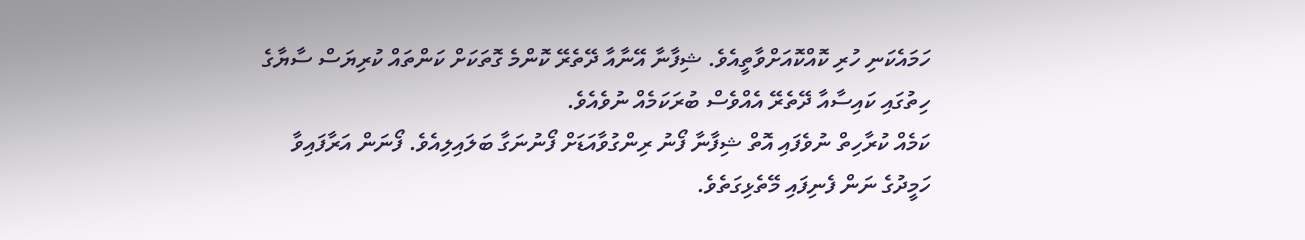ހަމައެކަނި ހުރި ކޮއްކޮއަށްވާތީއެވެ. ޝިފާނާ އޭނާއާ ދޭތެރޭ ކޮންމެ ގޮތަކަށް ކަންތައް ކުރިޔަސް ސާޔާގެ ހިތުގައި ކައިސާއާ ދޭތެރޭ އެއްވެސް ބުރަކަމެއް ނުވެއެވެ.
ކަމެއް ކުރާހިތް ނުވެފައި އޮތް ޝިފާނާ ފޯނު ރިންގުވާއަޑަށް ފޯނުނަގާ ބަލައިލިއެވެ. ފޯނަން އަރާފައިވާ ހަމީދުގެ ނަން ފެނިފައި މޭތެޅިގަތެވެ.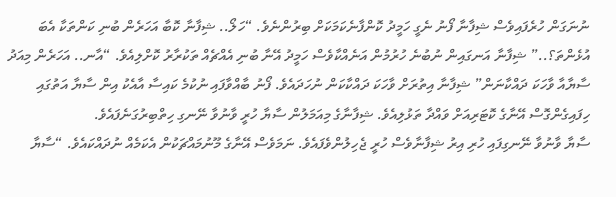ނުނަގަން ހުރެފައިވެސް ޝިފާނާ ފޯނު ނެގީ ހަމީދު ކޮންފާނެކަމަކަށް ބިރުންނެވެ. “ހަލޯ.. ޝިފާނާ ކޮބާ އަހަރެން ބުނި ކަންތަކާ އެބަ އުޅެންތަ؟..” ޝިފާނާ އަނގައިން ނުބުނެ ހުރުމުން އަނެއްކާވެސް ހަމީދު އޭނާ ބުނި އެއްޗެއް ތަކުރާރު ކޮށްލިއެވެ. “އާނ.. އަހަރެން މިއަދު ސާޔާއާ ވާހަކަ ދައްކާނަން” ޝިފާނާ އިތުރަށް ވާހަކަ ދައްކާކަން ނުހަދައެވެ. ފޯނު ބާއްވާފައި ނުކުމެ ކައިސާ އާއެކު އިން ސާޔާ އަތުގައި ހިފައިގެންގޮސް އޭނާގެ ކޮޓަރިއަށް ވައްދާ ތަޅުލިއެވެ. ޝިފާނާގެ މިއަމަލުން ސާޔާ ހުރީ ވާނުވާ ނޭނގި ހިތްބިރުގަނެފައެވެ.
ސާޔާ ވާނުވާ ނޭނގިފައި ހުރި އިރު ޝިފާނާވެސް ހުރީ ޖެހިލުންވެފައެވެ. ނަމަވެސް އޭނާގެ މޫނުމައްޗަކުން އެކަމެއް ނުދައްކައެވެ. “ސާޔާ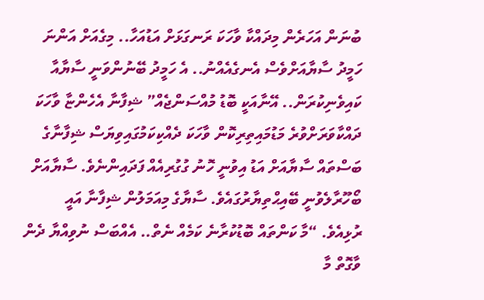ބުނަން އަހަރެން މިދައްކާ ވާހަކަ ރަނގަޅަށް އަޑުއަހާ.. މިގެއަށް އަންނަ ހަމީދު ސާޔާއަށްވެސް އެނގެއެއްނު.. އެ ހަމީދު ބޭނުންވަނީ ސާޔާއާ ކައިވެނިކުރަން.. އޭނާއަކީ ބޮޑު މުއްސަންޖެއް” ޝިފާނާ އެހެންޏާ ވާހަކަ ދައްކާވަރަށްވުރެ މަޑުމައިތިރިކޮން ވާހަކަ ދެއްކިކަމުގައިވިޔަސް ޝިފާނާގެ ބަސްތައް ސާޔާއަށް އަޑު އިވުނީ ހޮނު ގުގުރިއެއް ފަދައިންނެވެ. ސާޔާއަށް ބޯހޫރާލެވުނީ ބޭއިޙްތިޔާރުގައެވެ. ސާޔާގެ މިއަމަލުން ޝިފާނާ އައީ ރުޅިއެވެ. “މާ ކަންތައް ބޮޑުކުރާނެ ކަމެއް ނެތް.. އެއްބަސް ނުވިއްޔާ ދެން ވާގޮތް މާ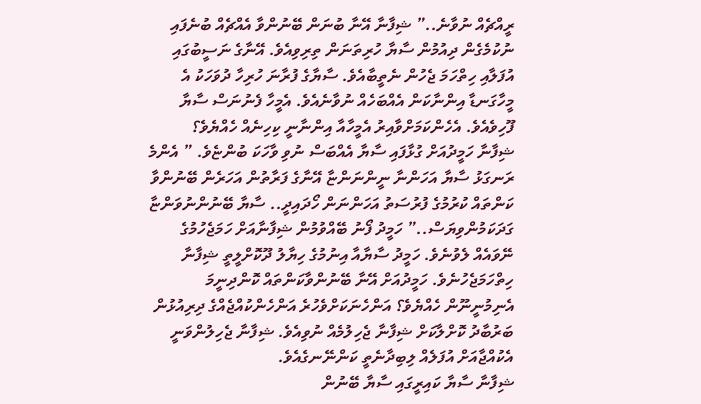ރީއްޗެއް ނުވާނެ..” ޝިފާނާ އޭނާ ބުނަން ބޭނުންވާ އެއްޗެއް ބުނެފައި ނުކުމެގެން ދިއުމުން ސާޔާ ހުރިތަނަން ތިރިވިއެވެ. އޭނާގެ ނަސީބުގައި އުފަލާއި ހިތްހަމަ ޖެހުން ނެތީބާއެވެ. ސާޔާގެ ފުރާނަ ހުރިހާ ދުވަހަކު އެ މީހާގަނޑާ އިންނާކަން އެއްބަހެއް ނުވާނެއެވެ. އެމީހާ ފެނުނަސް ސާޔާ ފޫހިވެއެވެ. އެހެންކަމަށްވާއިރު އެމީހާއާ އިންނާނީ ކިހިނެއް ހެއްޔެވެ؟
ޝިފާނާ ހަމީދުއަށް ގުޅާފައި ސާޔާ އެއްބަސް ނުވި ވާހަކަ ބުންޏެވެ. ” އެންމެ ރަނގަޅު ސާޔާ އަހަންނާ ނީންނަންޏާ އޭނާގެ ފަރާތުން އަހަރެން ބޭނުންވާ ކަންތައް ކުރުމުގެ ފުރުސަތު އަހަންނަން ހޯދައިދީ.. ސާޔާ ބޭނުންނުވަންޏާ ގަދަކަމުންވިޔަސް..” ހަމީދު ފޯނު ބޭއްވުމުން ޝިފާނާއަށް ހަމަޖެހުމުގެ ނޭވައެއް ލެވުނެވެ. ހަމީދު ސާޔާއާ އިނުމުގެ ހިޔާލު ދޫކޮށްލީތީ ޝިފާނާ ހިތްހަމަޖެހުނެވެ. ހަމީދުއަށް އޭނާ ބޭނުންވާކަންތައް ކޮންދިނީމަ އެނިމުނީނޫން ހެއްޔެވެ؟ އަންހެނަކަށްވެހުރެ އަންހެންކުއްޖެއްގެ ދިރިއުޅުން ބަރުބާދު ކޮށްލާކަށް ޝިފާނާ ޖެހިލުމެއް ނުވިއެވެ. ޝިފާނާ ޖެހިލުންވަނީ އެކުއްޖާއަށް އުފަލެއް ލިބިދާނެތީ ކަންނޭނގެއެވެ.
ޝިފާނާ ސާޔާ ކައިރީގައި ސާޔާ ބޭނުން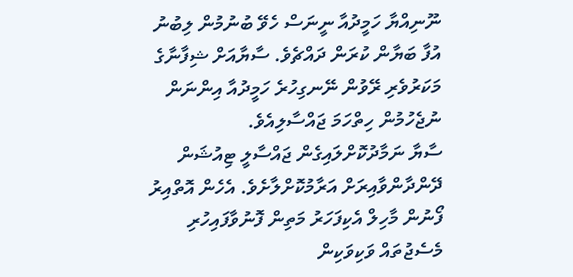ނޫނިއްޔާ ހަމީދުއާ ނީނަސް ހެވޭ ބުނުމުން ލިބުނު އުފާ ބަޔާން ކުރަން ދައްޗެވެ. ސާޔާއަށް ޝިފާނާގެ މަކަރުވެރި ރޭވުން ނޭނގިހުރެ ހަމީދުއާ އިންނަން ނުޖެހުމުން ހިތްހަމަ ޖައްސާލިއެވެ.
ސާޔާ ނަމާދުކޮށްލައިގެން ޖައްސާލީ ޓިއުޝަން ދޭންދާންވާއިރަށް އަރާމުކޮށްލާށެވެ. އެހެން އޮތްއިރު ފޯނުން މާހިލް އެކިފަހަރު މަތިން ފޮނުވާފައިހުރި މެސެޖުތައް ވަކިވަކިން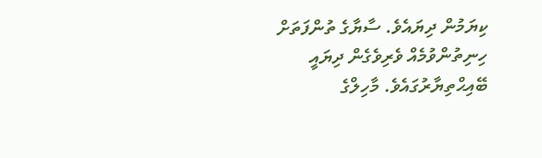ކިޔަމުން ދިޔައެވެ. ސާޔާގެ ތުންފަތަށް ހިނިތުންވުމެއް ވެރިވެގެން ދިޔައީ ބޭއިޙްތިޔާރުގައެވެ. މާހިލްގެ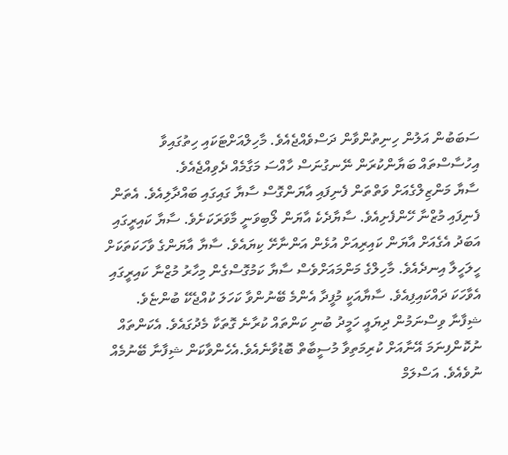ސަބަބުން އަލުން ހިނިތުންވާން ދަސްވެއްޖެއެވެ. މާހިލްއަށްޓަކައި ހިތުގައިވާ އިހުސާސްތައް ބަޔާންކުރަން ނޭނގުނަސް ހާއްސަ މަގާމެއް ދެވިއްޖެއެވެ.
ސާޔާ މަންޒިލްގެއަށް ވަތްތަން ފެނިފައި އާޔަންގޮސް ސާޔާ ގައިގައި ބައްދާލިއެވެ. އެތަން ފެނިފައި މުޒްނާ ހޭންފެށިއެވެ. ސާޔާދެކެ އާޔަން ލޯބިވަނީ މާވަރަކަށެވެ. ސާޔާ ކައިރީގައި އަބަދު އެގެއަށް އާޔަން ކައިރިއަށް އުޅެން އަންނާށޭ ކިޔައެވެ. ސާޔާ އާޔަންގެ ވާހަކަތަކަށް ހީލަހީލާ އިނދެއެވެ. މާހިލްގެ މަންމައަށްވެސް ސާޔާ ކަމުގޮސްގެން މިހާރު މުޒްނާ ކައިރީގައި އެވާހަކަ ދައްކައިފިއެވެ. ސާޔާއަކީ މުފީދާ އެންމެ ބޭނުންވާ ކަހަލަ ކުއްޖެކޭ ބުންޏެވެ.
ޝިފާނާ ވިސްނަމުން ދިޔައީ ހަމީދު ބުނި ކަންތައް ކުރާނެ ގޮތަކާ މެދުގައެވެ. އެކަންތައް ނުކޮންފިނަމަ އޭނާއަށް ކުރިމަތިވާ މުސީބާތް ބޮޑުވާނެއެވެ.އެހެންވާކަން ޝިފާނާ ބޭނުމެއް ނުވެއެވެ. އަސްލަމް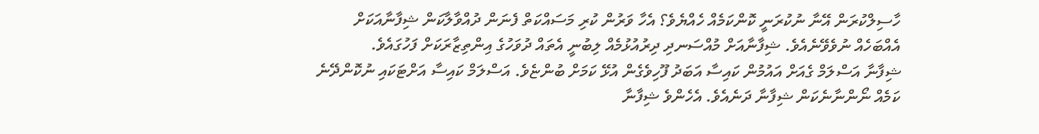ހާސިލްކުރަން އޭނާ ނުކުރަނީ ކޮންކަމެއް ހެއްޔެވެ؟ އެހާ ވަރުން ކުރި މަސައްކަތް ފެނަން ދުއްވާލާކަން ޝިފާނާއަކަށް އެއްބަހެއް ނުވެވޭނެއެވެ. ޝިފާނާއަށް މުއްސަނދި ދިރުއުޅުމެއް ލިބުނީ އެތައް ދުވަހުގެ އިންތިޒާރަކަށް ފަހުގައެވެ.
ޝިފާނާ އަސްލަމް ގެއަށް އައުމުން ކައިސާ އަބަދު ފޫހިވެގެން އުޅޭ ކަމަށް ބުންޏެވެ. އަސްލަމް ކައިސާ އަށްޓަކައި ނުކޮންދޭނެ ކަމެއް ނޯންނާނެކަން ޝިފާނާ ދަނެއެވެ. އެހެންވެ ޝިފާނާ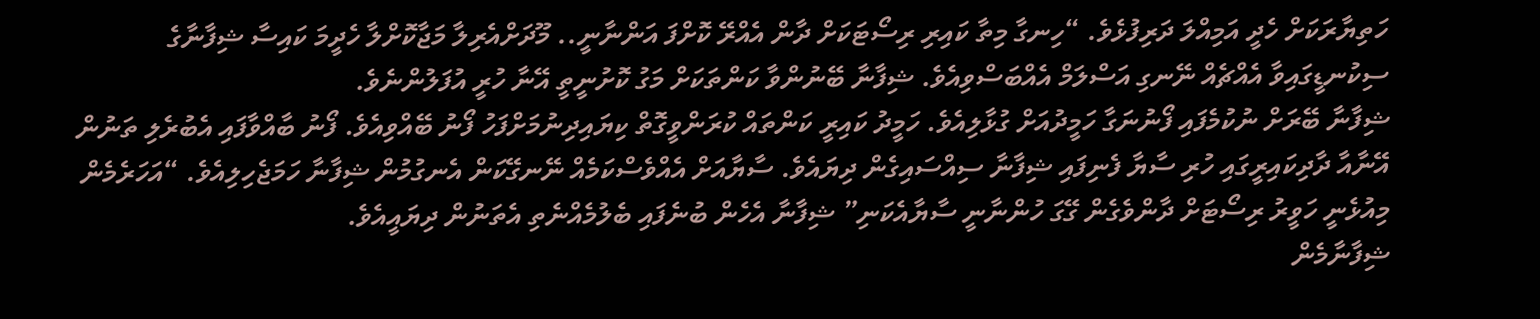ހަތިޔާރަކަށް ހެދީ އަމިއްލަ ދަރިފުޅެވެ. “ހިނގާ މިތާ ކައިރި ރިސޯޓަކަށް ދާން އެއްރޭ ކޮށްފަ އަންނާނީ.. މޫދަށްއެރިލާ މަޖާކޮށްލާ ހެދީމަ ކައިސާ ޝިފާނާގެ ސިކުނޑީގައިވާ އެއްޗެއް ނޭނގި އަސްލަމް އެއްބަސްވިއެވެ. ޝިފާނާ ބޭނުންވާ ކަންތަކަށް މަގު ކޮށުނީތީ އޭނާ ހުރީ އުފަލުންނެވެ.
ޝިފާނާ ބޭރަށް ނުކުމެފައި ފޯނުނަގާ ހަމީދުއަށް ގުޅާލިއެވެ. ހަމީދު ކައިރީ ކަންތައް ކުރަންވީގޮތް ކިޔައިދިނުމަށްފަހު ފޯނު ބޭއްވިއެވެ. ފޯނު ބާއްވާފައި އެބުރެލި ތަނުން އޭނާއާ ދާދިކައިރީގައި ހުރި ސާޔާ ފެނިފައި ޝިފާނާ ސިއްސައިގެން ދިޔައެވެ. ސާޔާއަށް އެއްވެސްކަމެއް ނޭނގޭކަން އެނގުމުން ޝިފާނާ ހަމަޖެހިލިއެވެ. “އަހަރެމެން މިއުޅެނީ ހަވީރު ރިސޯޓަށް ދާންވެގެން ގޭގަ ހުންނާނީ ސާޔާއެކަނި” ޝިފާނާ އެހެން ބުނެފައި ބެލުމެއްނެތި އެތަނުން ދިޔައީއެވެ.
ޝިފާނާމެން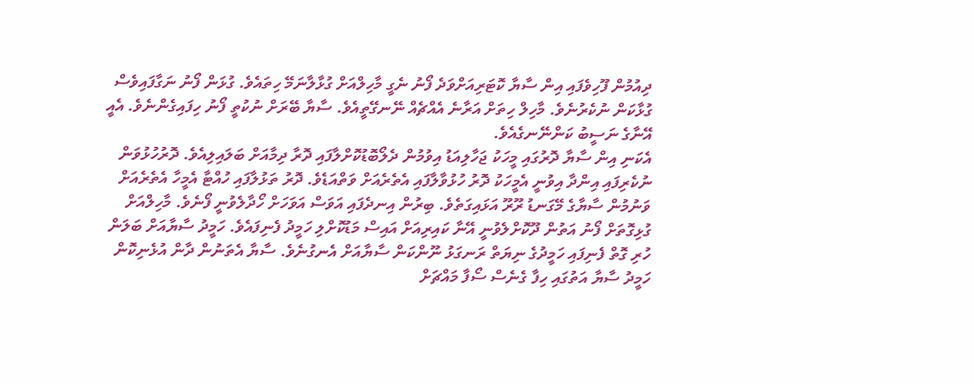ދިއުމުން ފޫހިވެފައި އިން ސާޔާ ކޮޓަރިއަށްވަދެ ފޯނު ނެގީ މާހިލްއަށް ގުޅާލާނަމޭ ހިތައެވެ. ގުޅަން ފޯނު ނަގާފައިވެސް ގުޅާކަން ނުކެރުނެވެ. މާހިލް ހިތަށް އަރާނެ އެއްޗެއް ނޭނގޭތީއެވެ. ސާޔާ ބޭރަށް ނުކުތީ ފޯނު ހިފައިގެންނެވެ. އެއީ އޭނާގެ ނަސީބު ކަންނޭނގެއެވެ.
އެކަނި އިން ސާޔާ ދޮރުގައި މީހަކު ޖަހާލިއަޑު އިވުމުން ދެލޯބޮޑުކޮށްލާފައި ދޮރާ ދިމާއަށް ބަލައިލިއެވެ. ދޮރުހުޅުވަން ނުކެރިފައި އިންދާ އިވުނީ އެމީހަކު ދޮރު ހުޅުވާލާފައި އެތެރެއަށް ވަތްއަޑެވެ. ދޮރު ތަޅުލާފައި ހުއްޓާ އެމީހާ އެތެރެއަށް ވަނުމުން ސާޔާގެ މޭގަނޑު ރޫރޫ އަޅައިގަތެވެ. ބިރުން އިނދެފައި އަވަސް އަވަހަށް ހޯދާލެވުނީ ފޯނެވެ. މާހިލްއަށް ގުޅިގޮތަށް ފޯނު އަތުން ދޫކޮށްލެވުނީ އޭނާ ކައިރިއަށް އައިސް މަޑުކޮށްލި ހަމީދު ފެނިފައެވެ. ހަމީދު ސާޔާއަށް ބަލަން ހުރި ގޮތް ފެނިފައި ހަމީދުގެ ނިޔަތް ރަނގަޅު ނޫންކަން ސާޔާއަށް އެނގުނެވެ. ސާޔާ އެތަނުން ދާން އުޅެނިކޮން ހަމީދު ސާޔާ އަތުގައި ހިފާ ގެނެސް ސޯފާ މައްޗަށް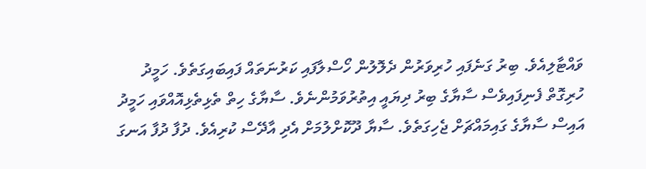ވައްޓާލިއެވެ. ބިރު ގަނެފައި ހުރިވަރުން ދެލޮލުން ހޯސްލާފައި ކަރުނަތައް ފައިބައިގަތެވެ. ހަމީދު ހުރިގޮތް ފެނިފައިވެސް ސާޔާގެ ބިރު ދިޔައީ އިތުރުވަމުންނެވެ. ސާޔާގެ ހިތް ތެޅިތެޅިއޮއްވައި ހަމީދު އައިސް ސާޔާގެ ގައިމައްޗަށް ޖެހިގަތެވެ. ސާޔާ ދޫކޮށްލުމަށް އެދި އާދޭސް ކުރިއެވެ. ދުފާ ދުފާ އަނގަ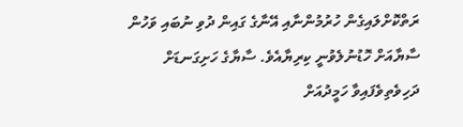ރަތްކޮށްލައިގެން ހުރުމުންނާއި އޭނާގެ ގައިން ދުވި ނުބައި ވަހުން ސާޔާއަށް ހޮޑުނުލެވުނީ ކިރިޔާއެވެ. ސާޔާގެ ހަށިގަނޑަށް ދަހިވެތިވެފައިވާ ހަމީދުއަށް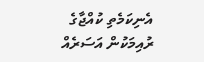އެނިކަމެތި ކުއްޖާގެ ރުއިމަކުން އަސަރެއް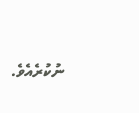ނުކުރެއެވެ.